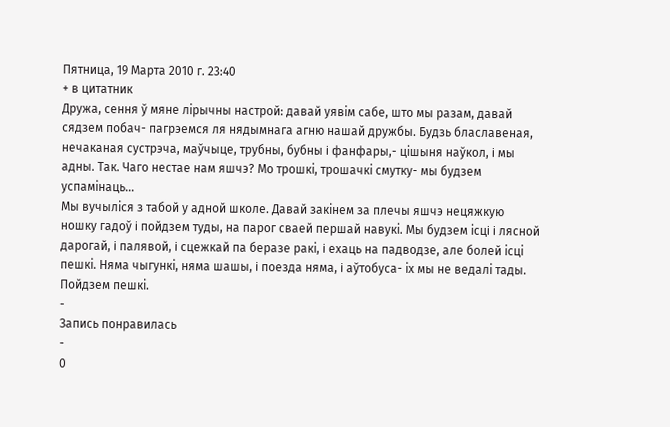Пятница, 19 Марта 2010 г. 23:40
+ в цитатник
Дружа, сення ў мяне лiрычны настрой: давай уявiм сабе, што мы разам, давай сядзем побач- пагрэемся ля нядымнага агню нашай дружбы. Будзь блаславеная, нечаканая сустрэча, маўчыце, трубны, бубны i фанфары,- цiшыня наўкол, i мы адны. Так. Чаго нестае нам яшчэ? Мо трошкi, трошачкi смутку- мы будзем успамiнаць…
Мы вучылiся з табой у адной школе. Давай закiнем за плечы яшчэ нецяжкую ношку гадоў i пойдзем туды, на парог сваей першай навукi. Мы будзем iсцi i лясной дарогай, i палявой, i сцежкай па беразе ракi, i ехаць на падводзе, але болей iсцi пешкi. Няма чыгункi, няма шашы, i поезда няма, i аўтобуса- iх мы не ведалi тады.
Пойдзем пешкi.
-
Запись понравилась
-
0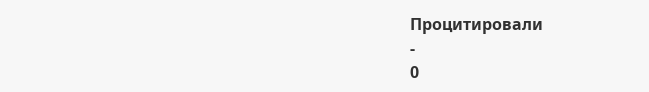Процитировали
-
0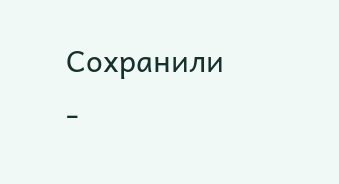Сохранили
-